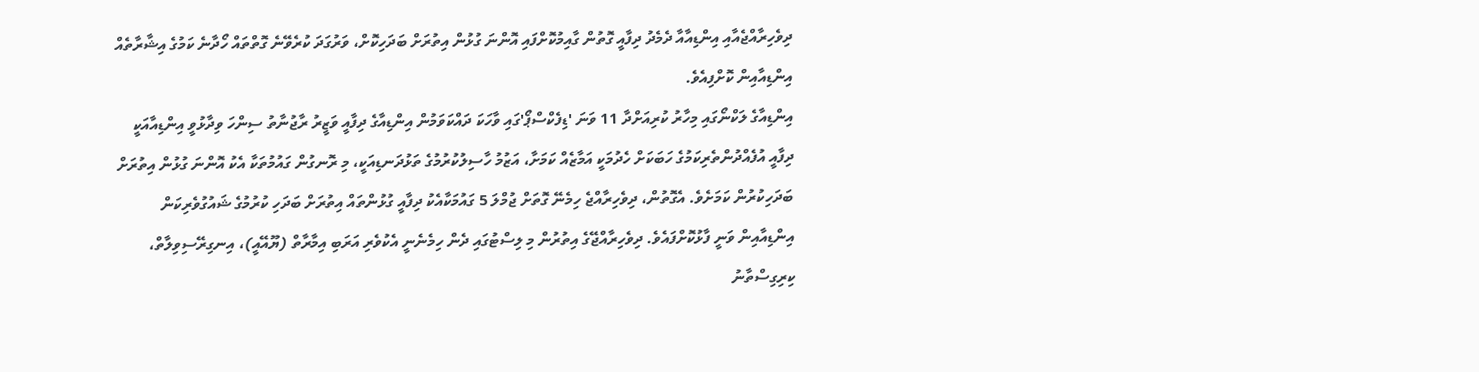ދިވެހިރާއްޖެއާއި އިންޑިއާއާ ދެމެދު ދިފާއީ ގޮތުން ގާއިމުކޮށްފައި އޮންނަ ގުޅުން އިތުރަށް ބަދަހިކޮށް، ވަރުގަދަ ކުރެވޭނެ ގޮތްތައް ހޯދާނެ ކަމުގެ އިޝާރާތެއް އިންޑިއާއިން ކޮށްފިއެވެ.
އިންޑިއާގެ ލަކްނޯގައި މިހާރު ކުރިއަށްދާ 11 ވަނަ 'ޑިފެކްސްޕޯ'ގައި ވާހަކަ ދައްކަވަމުން އިންޑިއާގެ ދިފާއީ ވަޒީރު ރާޖުނާތު ސިންހަ ވިދާޅުވީ އިންޑިއާއަކީ ދިފާއީ އުފެއްދުންތެރިކަމުގެ ހަބަކަށް ހެދުމަކީ އަމާޒެއް ކަމަށާ، އަޒުމު ހާސިލުކުރުމުގެ ތަޅުދަނޑިއަކީ، މި ރޮނގުން ގައުމުތަކާ އެކު އޮންނަ ގުޅުން އިތުރަށް ބަދަހިކުރުން ކަމަށެވެ. އެގޮތުން، ދިވެހިރާއްޖެ ހިމެނޭ ގޮތަށް ޖުމްލަ 5 ގައުމަކާއެކު ދިފާއީ ގުޅުންތައް އިތުރަށް ބަދަހި ކުރުމުގެ ޝައުގުވެރިކަން އިންޑިއާއިން ވަނީ ފާޅުކޮށްފައެވެ. ދިވެހިރާއްޖޭގެ އިތުރުން މި ލިސްޓުގައި ދެން ހިމެނެނީ އެކުވެރި އަރަބި އިމާރާތް (ޔޫއޭއީ)، އިނގިރޭސިވިލާތް، ކިރިގިސްތާނު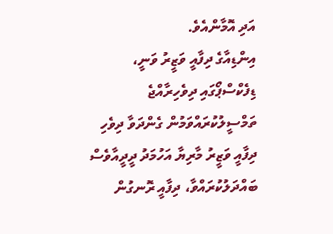އަދި އޮމާންއެވެ.
އިންޑިއާގެ ދިފާއީ ވަޒީރު ވަނީ، ޑިފެކްސްޕޯގައި ދިވެހިރާއްޖެ ތަމްސީލުކުރައްވަމުން ގެންދަވާ ދިވެހި ދިފާއީ ވަޒީރު މާރިޔާ އަހުމަދު ދީދީއާވެސް ބައްދަލުކުރައްވާ، ދިފާއީ ރޮނގުން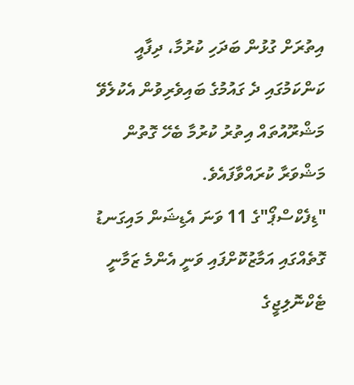އިތުރަށް ގުޅުން ބަދަހި ކުރުމާ، ދިފާއީ ކަންކަމުގައި ދެ ގައުމުގެ ބައިވެރިވުން އެކުލެވޭ މަޝްރޫއުތައް އިތުރު ކުރުމާ ބެހޭ ގޮތުން މަޝްވަރާ ކުރައްވާފައެވެ.
"ޑިފެކްސްޕޯ"ގެ 11 ވަނަ އެޑިޝަން މައިގަނޑު ގޮތެއްގައި އަމާޒުކޮށްފައި ވަނީ އެންމެ ޒަމާނީ ޓެކްނޮލިޖީގެ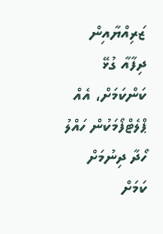ޒަރިއްޔާއިން ދިފާއާ ގުޅޭ ކަންކަމަށް، އެއް ޕްލެޓްފޯމަކުން ހައްލު ހޯދާ ދިނުމަށް ކަމަށް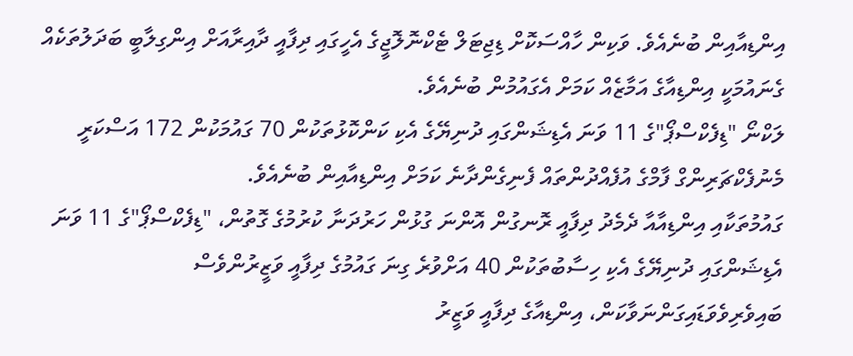އިންޑިއާއިން ބުނެއެވެ. ވަކިން ހާއްސަކޮށް ޑިޖިޓަލް ޓެކްނޮލޮޖީގެ އެހީގައި ދިފާއީ ދާއިރާއަށް އިންގިލާބީ ބަދަލުތަކެއް ގެނައުމަކީ އިންޑިއާގެ އަމާޒެއް ކަމަށް އެގައުމުން ބުނެއެވެ.
ލަކްނޯ "ޑިފެކްސްޕޯ"ގެ 11 ވަނަ އެޑިޝަންގައި ދުނިޔޭގެ އެކި ކަންކޮޅުތަކުން 70 ގައުމަކުން 172 އަސްކަރީ މެނުފެކްޗަރިންގް ފާމްގެ އުފެއްދުންތައް ފެނިގެންދާނެ ކަމަށް އިންޑިއާއިން ބުނެއެވެ.
ގައުމުތަކާއި އިންޑިއާއާ ދެމެދު ދިފާއީ ރޮނގުން އޮންނަ ގުޅުން ހަރުދަނާ ކުރުމުގެ ގޮތުން، "ޑިފެކްސްޕޯ"ގެ 11 ވަނަ އެޑިޝަންގައި ދުނިޔޭގެ އެކި ހިސާބުތަކުން 40 އަށްވުރެ ގިނަ ގައުމުގެ ދިފާއީ ވަޒީރުންވެސް ބައިވެރިވެވަޑައިގަންނަވާކަން، އިންޑިއާގެ ދިފާއީ ވަޒީރު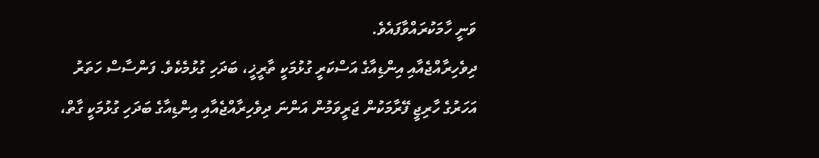ވަނީ ހާމަކުރައްވާފައެވެ.
ދިވެހިރާއްޖެއާއި އިންޑިއާގެ އަސްކަރީ ގުޅުމަކީ ތާރީޚީ، ބަދަހި ގުޅުމެކެވެ. ފަންސާސް ހަތަރު އަހަރުގެ ހާރިޖީ ފޭރާމަކުން ޖަރީވަމުން އަންނަ ދިވެހިރާއްޖެއާއި އިންޑިއާގެ ބަދަހި ގުޅުމަކީ ގާތް،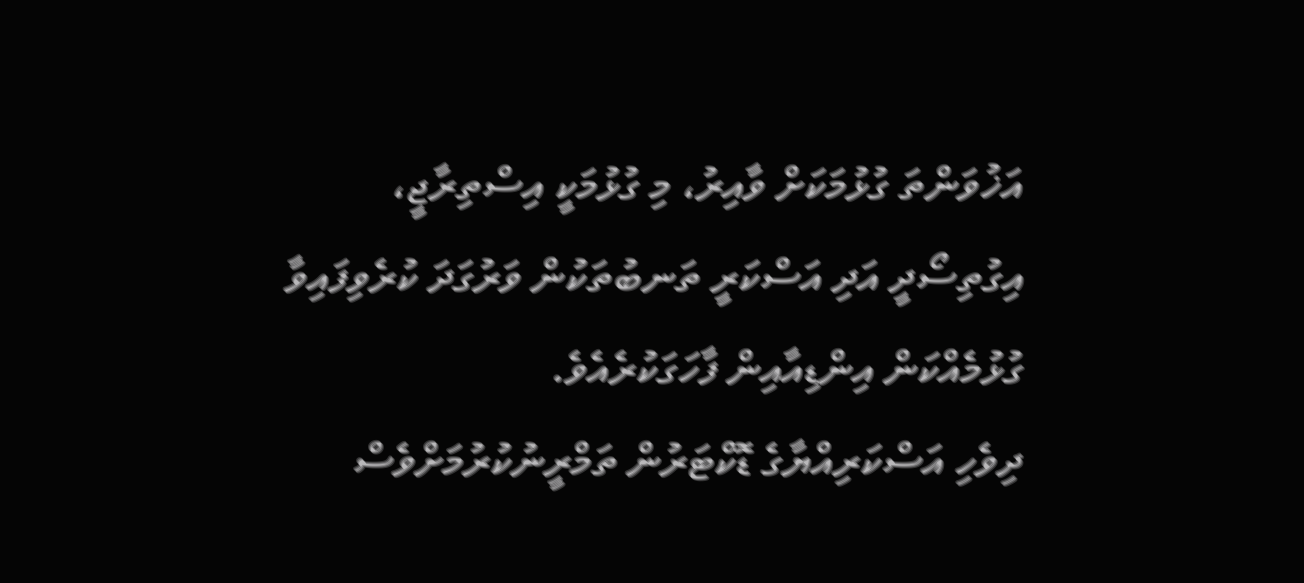އަޚުވަންތަ ގުޅުމަކަށް ވާއިރު، މި ގުޅުމަކީ އިސްތިރާޖީ، އިގުތިސޯދީ އަދި އަސްކަރީ ތަނބުތަކުން ވަރުގަދަ ކުރެވިފައިވާ ގުޅުމެއްކަން އިންޑިއާއިން ފާހަގަކުރެއެވެ.
ދިވެހި އަސްކަރިއްޔާގެ ޑޮކްޓަރުން ތަމްރީނުކުރުމަށްވެސް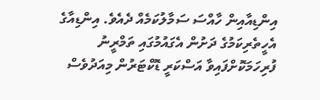އިންޑިއާއިން ހާއްސަ ސަމާލުކަމެއް ދެއެވެ. އިންޑިއާގެ އެހީތެރިކަމުގެ ދަށުން އެގައުމުގައި ތަމްރީނު ފުރިހަމަކޮށްފައިވާ އަސްކަރީ ޑޮކްޓަރުން މިއަދުވެސް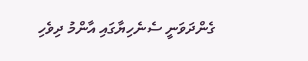ގެންދަވަނީ ސެނެހިޔާގައި އާންމު ދިވެހި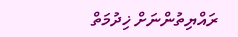ރައްޔިތުންނަށް ޚިދުމަތް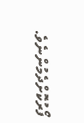ފޯރުކޮށްދެމުންނެވެ.